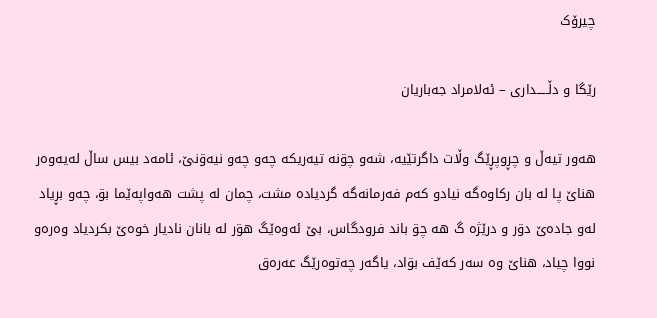چیرۆک

رێگا و دڵـــــداری – ئەلامراد جەباریان

هه‌ور تیه‌ڵ و چڕوپڕێگ وڵات داگرتێیه،‌ شه‌و چۊنه‌ تیه‌ریكه چه‌و چه‌و نیه‌ۊنێ، ئامه‌د ‌بیس ساڵ له‌یه‌وه‌ر هناێ پا له‌ بان ركاوه‌‌گه‌ نیادو كه‌م فه‌رمانه‌گه‌ گردیاده مشت،‌ چمان له‌ پشت هه‌واپه‌ێما‌ بۊ، چه‌و بڕیاد له‌و‌ جاده‌ێ دۊر و درێژه گ هه‌ چۊ باند فرودگاس،‌ بێ ئه‌وه‌ێگ هۊر‌ له بانان نادیار خوه‌ێ بكردیاد وه‌ره‌و نووا چیاد، هناێ وه‌ سه‌ر كه‌ێف بۊاد، یاگه‌ر چه‌توه‌رێگ عه‌ره‌ق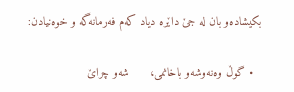بكیشاده‌و ‌بان له‌ جێ داێره‌ دیاد كه‌‌‌م فه‌رمانه‌گه ‌و خوه‌نیادن:

  • گوڵ وه‌نه‌وشه‌و باخانمی،      شه‌و چراێ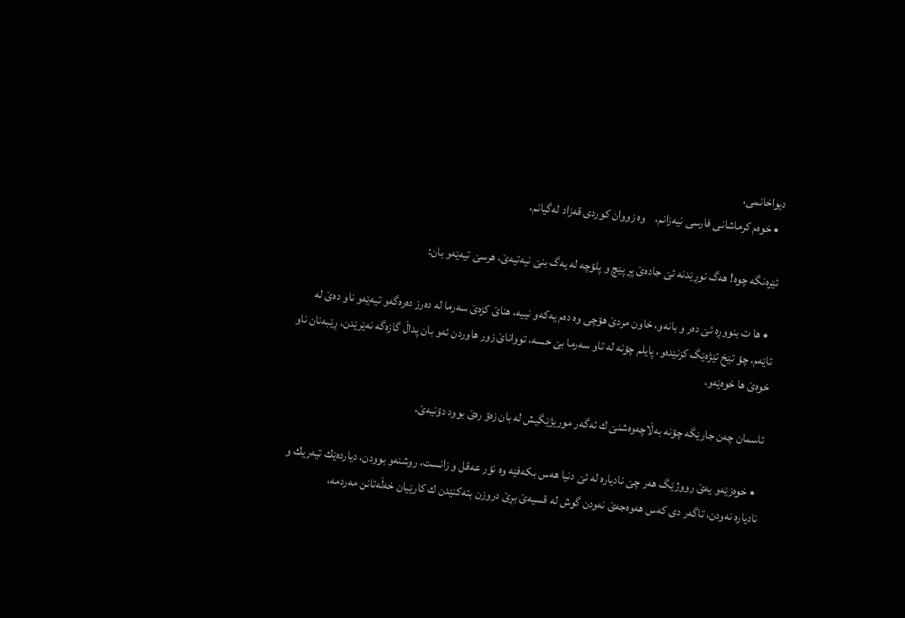دیواخانمی،
  • خوه‌م كرماشانی فارسی نیه‌زانم،    وه‌ زووان كوردی قه‌زاد له‌گیانم،

ئێره‌نگه‌ چوه‌! هه‌گ نوڕێدنه‌ ئێ جاده‌ێ‌ پڕ پێچ و پلۊچه له ‌یه‌گ بنێ نیه‌تیه‌ێ، هرسێ تیه‌ێه‌و بان:

  • ها ت بنووڕه‌ ئێ ده‌ر و بانه‌و، خاون مردێ هۊچی وه‌ ده‌م یه‌كه‌و نییه، هناێ كزه‌ێ سه‌رما له‌ د‌ه‌رز ده‌ره‌گه‌‌و تیه‌ێه‌و‌ ناو ده‌ێ له‌ ئاێه‌م، چۊ تێخ تێژه‌ێگ كزنێده‌و، پایلم چۊنه ‌له‌ تاو سه‌رما بێ حسه،‌ توواناێ زور هاوردن ئه‌و بان پداڵ گازه‌گه‌ نه‌ێرێدن، ڕێبه‌نان ناو خوه‌ێ ها خوه‌ێه‌و،

ئاسمان چه‌ن جارێگه چۊنه‌ به‌ڵاچه‌‌وه‌شنێ ك ئه‌گه‌ر موریژێگیش له بان زه‌ۊ ره‌ێ بوود دۊنیه‌ێ،

  • خوه‌زێه‌و یه‌ێ رووژێگ هه‌ر چێ نادیاره له‌ ئێ دنیا هه‌س بكه‌فێه‌ وه‌ نۊر عه‌قل و زانست، روشنه‌و بوودن، دیارده‌ێك تیه‌ریك و نادیاره‌ نه‌ودن، تاگه‌ر دی كه‌س هه‌وه‌جه‌ێ نه‌ودن گوش له‌ قسیه‌ێ بڕێ دروزن بته‌كنێدن ك كارێیان خه‌ڵه‌تانن مه‌ردمه‌،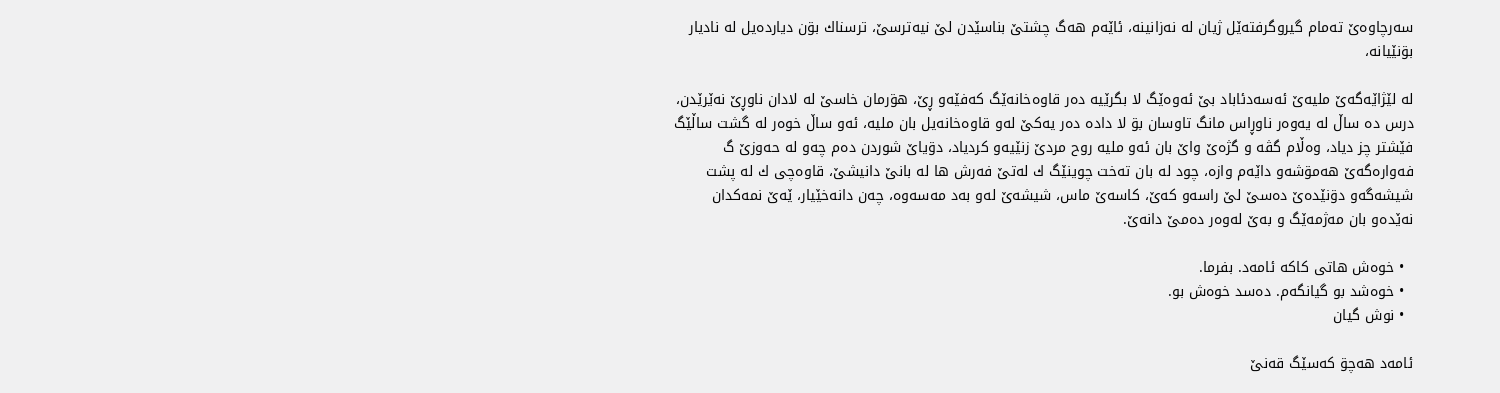سه‌رچاوه‌‌ێ ته‌مام گیروگرفته‌ێل ژیان له‌ نه‌زانینه، ئاێه‌م هه‌گ چشتێ بناسێدن ‌لێ نیه‌ترسێ،‌ ترسناك بۊن دیارده‌یل له نادیار بۊنێیانه‌،

له لێژاێه‌گه‌ێ ملیه‌ێ ئه‌سه‌دئاباد بێ ئه‌وه‌ێگ لا بگرێیه ده‌ر قاوه‌خانه‌ێگ كه‌فێه‌و‌‌ ڕێ، هۊرمان خاسێ له‌ لادان ناوڕێ نه‌ێرێدن، درس ده ‌ساڵ له ‌یه‌وه‌ر ناوڕاس مانگ تاوسان بۊ لا داده‌ ده‌ر یه‌كێ له‌و‌ قاوه‌خانه‌یل بان ملیه‌، ئه‌و ساڵ خوه‌ر له‌ گشت ساڵێگ فێشتر چز دیاد، وه‌ڵام گڤه ‌و گژه‌ێ واێ بان ئه‌و ملیه‌‌ روح مردێ زنێیه‌و كردیاد، دۊیاێ شوردن ده‌م چه‌و له‌ حه‌وزێ گ‌ فه‌واره‌‌گه‌ێ هه‌مۊشه‌و داێه‌م وازه‌، چود له‌ بان ته‌خت چوینێگ ك له‌تێ فه‌رش ها له ‌بانێ دانیشێ، قاوه‌چی ك له‌ پشت شیشه‌گه‌و دۊنێده‌ێ ده‌سێ لێ راسه‌و كه‌ێ، كاسه‌ێ ماس، شیشه‌ێ‌ له‌و به‌‌‌د مه‌سه‌وه‌، چه‌ن دانه‌‌خێیار، ێه‌ێ نمه‌كدان نه‌ێده‌و‌ بان مه‌ژمه‌ێگ و به‌ێ له‌‌وه‌ر ده‌مێ دانه‌ێ.

  • خوه‌ش هاتی كاكه‌ ئامه‌د. بفرما.
  • خو‌ه‌شد بو گیانگه‌م. ده‌سد خوه‌ش بو.
  • نوش گیان

ئا‌مه‌د هه‌چۊ كه‌سێگ قه‌نێ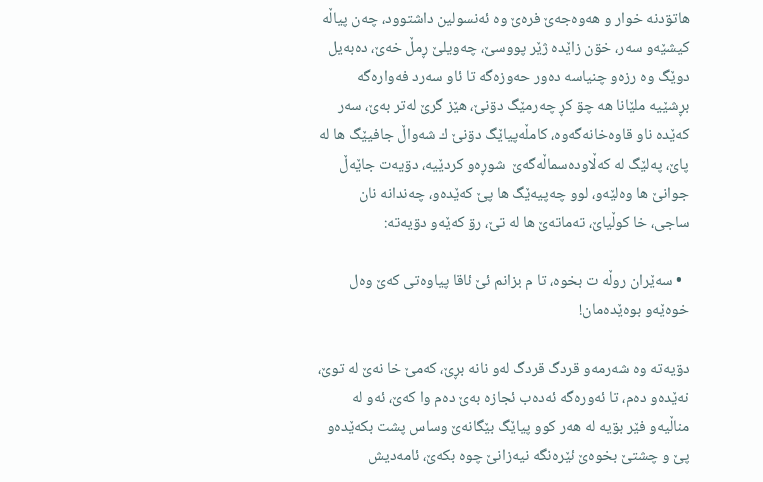هاتۊدنه‌ خوار و هه‌وه‌جه‌ێ فره‌ێ وه‌ ئه‌نسولین داشتوود، چه‌ن پیاڵه كیشێه‌و سه‌ر، خۊن زاێده‌ ژێر پووسێ، چه‌ویلێ ڕمڵ خه‌ێ، ده‌به‌یل دوێگ وه ‌رزه‌و چنیاسه‌ ده‌ور حه‌وزه‌گه‌ تا ئاو سه‌رد فه‌واره‌گه‌ بڕشێیه‌ ملێانا هه‌ چۊ كڕ چه‌رمێگ دۊنێ، هێز گرێ له‌تر به‌ێ، سه‌ر كه‌ێده‌ ناو قاوه‌خانه‌گه‌وه، كامڵه‌پیاێگ دۊنێ ك شه‌واڵ جافیێگ ها له‌ پاێ، په‌لێگ له كه‌ڵاوده‌سماڵه‌گه‌ێ  شوڕه‌و كردێیه،‌ دۊیه‌ت جاێه‌ڵ جوانێ ها وه‌لێه‌و، لوو چه‌پیه‌ێگ ها پێ كه‌ێده‌و، چه‌ندانه‌ نان ساجی، خا كوڵیاێ، ته‌ماته‌ێ‌ ها له‌ تێ، رۊ كه‌ێه‌و‌ دۊیه‌ته‌:

  • سه‌ێران روڵه‌‌ ت بخوه، تا م بزانم ئێ ‌ئاقا پیاوه‌تی كه‌ێ وه‌ل خوه‌ێه‌و بوه‌ێده‌مان!

دۊیه‌ته‌ وه‌ شه‌رمه‌و قردگ قردگ له‌و نانه‌ بڕێ، كه‌مێ خا نه‌ێ له‌ توێ، نه‌ێده‌و‌ ده‌م، تا ئه‌وره‌گه‌ ئه‌ده‌ب ئجازه‌ به‌ێ ده‌م وا ‌كه‌ێ، ئه‌و له‌ مناڵیه‌و فێر بۊیه‌ له ‌هه‌ر كوو پیاێگ بێگانه‌ێ وساس پشت بكه‌ێده‌‌و پێ و چشتێ بخوه‌ێ ئێره‌نگه‌ نیه‌زانێ چوه ‌بكه‌ێ، ئامه‌دیش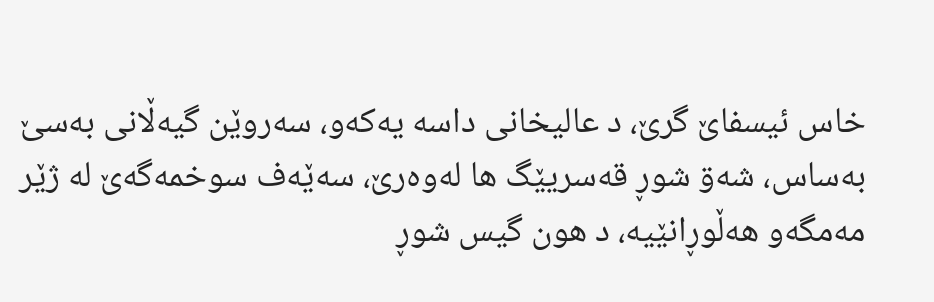خاس ئیسفاێ گرێ، د‌ عالیخانی داسه‌ یه‌كه‌و، سه‌روێن گیه‌ڵانی به‌سێ به‌ساس، شه‌ۊ شوڕ قه‌سریێگ ها له‌وه‌رێ، سه‌ێه‌ف سوخمه‌گه‌ێ له‌ ژێر مه‌مگه‌و هه‌ڵوڕانێیه‌، د هون گیس شوڕ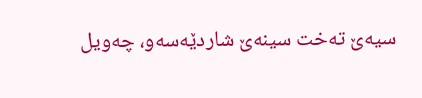سیه‌ێ ته‌خت سینه‌ێ شاردێه‌سه‌و،‌ چه‌ویل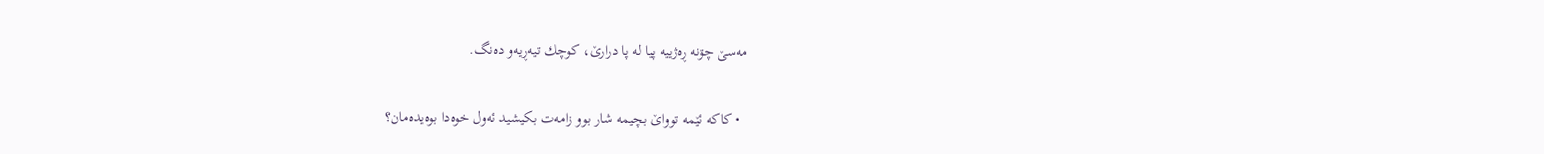مه‌سێ چۊنه‌ ڕه‌ژییه‌ پیا له‌ پا درارێ، كوچك تیه‌ڕیه‌و ده‌نگ.

  • كاكه‌ ئێمه‌ توواێ بچیمه‌ شار بوو زامه‌ت بكیشید ئه‌ول خوه‌دا بوه‌یده‌مان؟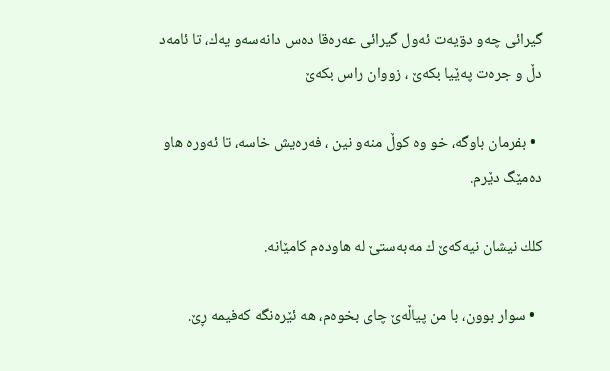گیرائی چه‌و دۊیه‌ت‌ ئه‌ول‌ گیرائی عه‌ره‌قا ده‌س دا‌نه‌‌سه‌‌و یه‌ك، تا ئامه‌د دڵ و جره‌ت په‌ێیا بكه‌ێ ، زووان راس بكه‌ێ

  • بفرمان باوگه‌، خو وه كوڵ منه‌و نین ، فەره‌یش خاسه،‌ تا ئه‌وره‌ هاو ده‌مێگ دێرم.

كلك نیشان نیه‌كه‌ێ ك مه‌به‌ستێ له‌ هاوده‌م كامێانه‌.

  • سوار بوون، با من پیاڵه‌ێ چای بخوه‌م، هه‌ ئێره‌نگه‌ كه‌فیمه‌ ڕێ.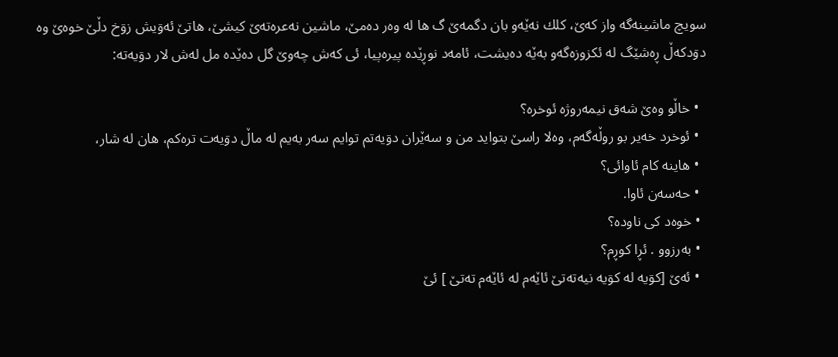سویچ ماشینه‌گه‌ واز كه‌ێ، كلك نه‌ێه‌و بان دگمه‌ێ گ ها له‌ وه‌ر ده‌مێ، ماشین نه‌عره‌ته‌ێ كیشێ، هاتێ ئه‌ۊیش زۊخ دڵێ خوه‌ێ وه‌ دۊد‌كه‌ڵ ڕه‌شێگ له‌ ئكزوزه‌گه‌‌و به‌ێه‌ ده‌یشت، ئامه‌د نوڕێده‌ پیره‌پیا، ئی كه‌ش چه‌وێ گل ده‌ێده‌ مل له‌ش لار دۊیه‌ته:

  • خاڵو وه‌ێ شه‌ق نیمه‌روژه‌ ئوخره‌؟
  • ئوخرد خه‌یر بو روڵه‌‌گه‌م، وه‌لا راسێ بتواید من و سه‌ێران دۊیه‌تم توایم سه‌ر به‌یم له‌ ماڵ دۊیه‌ت تره‌كم، هان له‌ شار،
  • هاینه‌ كام ئاوائی؟
  • حه‌سه‌ن ئاوا.
  • خوه‌د كی ناوده؟
  • به‌رزوو . ئڕا كوڕم؟
  • ئه‌ێ [كۊیه‌ له‌ كۊیه‌ نیه‌ته‌تێ ئاێه‌م له‌ ئاێه‌م ته‌تێ ] ئێ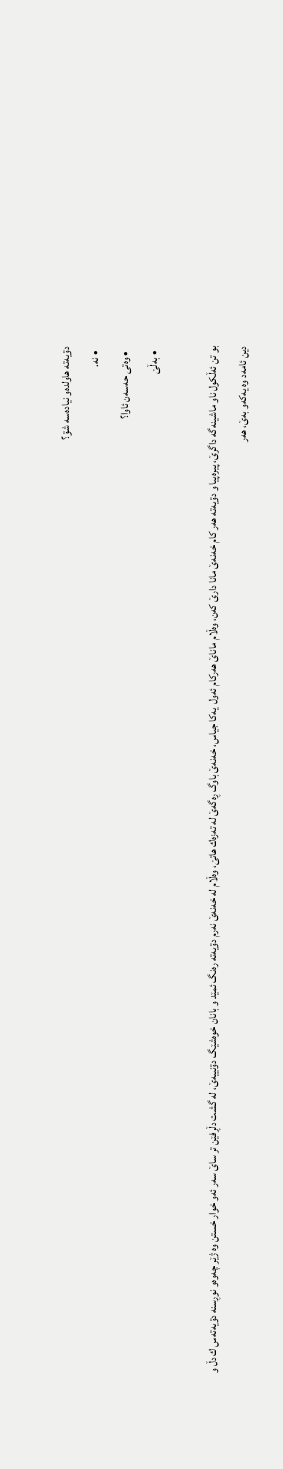دۊیه‌ته‌ هاولده‌و نیاده‌سه‌ شۊ؟
  • نه‌.
  • وه‌تی حه‌سه‌ن ئاوا؟
  • به‌ڵێ

بو تن ئه‌ڵكول ناو ماشینه‌گه‌ داگرێ،‌ پیره‌پیا و دۊیه‌ته‌ هه‌ر كام خه‌نه‌ێ مانا دارێ كه‌ن، وه‌ڵام ماناێ هه‌ركام ئه‌ول  یه‌كا جیاس، خه‌نه‌ێ باوگ ڕه‌گه‌ێ له‌ ته‌زه‌ك هاتێ، وه‌ڵام له خه‌نه‌ێ نه‌رم دۊیه‌ته‌ ره‌نگ ئمێد و‌ بانان خوه‌شێگ دۊنییه‌ێ، له‌ گشت دڵڕفێن تر ساێ سه‌ر ئه‌و خوار خستن وه‌ ژێر چه‌وه‌و نوڕسنه دۊیه‌ته‌س ك دڵ و دین ئامه‌د وه‌ یه‌كه‌و به‌ێ‌، هه‌ر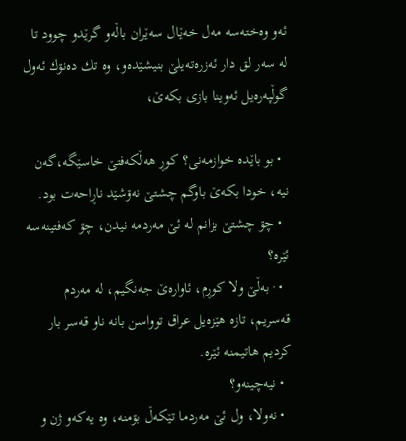ئه‌و وه‌خته‌سه‌ مه‌ل خه‌ێال سه‌ێران باڵه‌و گرێد‌و چوود تا له‌ سه‌ر لق دار ئه‌زره‌ته‌یلێ بنیشێده‌و، ‌وه تك ده‌نۊك ئه‌ول گوڵپه‌ره‌یل ئه‌وینا بازی بكه‌ێ،

  • بو باێده‌ خوازمه‌نی؟ كوڕ هه‌ڵكه‌فتێ خاسێگه‌،گه‌ن نیه، خودا بكه‌ێ باوگم چشتێ نه‌ۊشێد ناڕاحه‌ت بود‌‌.
  • چۊ چشتێ بزانم له‌ ئێ مه‌ردمه‌ نیدن، چۊ كه‌فتینه‌‌‌سه‌ ئێره‌؟
  • · به‌ڵێ و‌لا كوڕم، ئاواره‌ێ جه‌نگیم، له‌ مه‌ردم قه‌سریم، تازه‌ هێزه‌یل عراق توواسن بانه‌ ناو قه‌سر بار كردیم هاتیمنه‌‌ ئێره‌.
  • نیه‌‌چینه‌و؟
  • نه‌و‌لا، ‌ول ئێ مه‌ردما تێكه‌ڵ بۊمنه‌، وه ‌یه‌كه‌و ژن و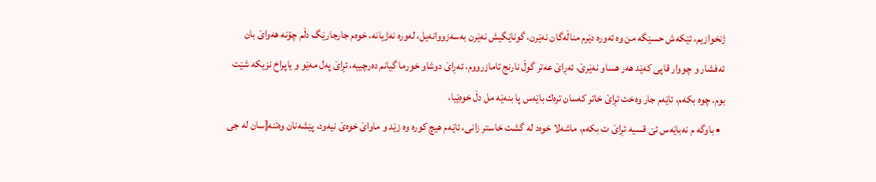ژنخوازیم، ئێكه‌ش حسێگه‌ من وه‌ ئه‌وره‌ دێرم مناڵه‌گان نه‌ێرن، گوناێگیش نه‌ێرن به‌سه‌‌زووانه‌یل، له‌وره‌ نه‌ژیانه‌، خوه‌م جارجارێگ دڵم چۊنه‌ هه‌واێ بان ئه‌فشار و چووار قاپی كه‌ێد هه‌ر هساو نه‌ێرێ، ئه‌ڕاێ عه‌تر گوڵ نارنج تامازرووم، ئه‌ڕاێ دوشاو خورما گیانم ده‌رچییه‌، ئڕاێ په‌ل مه‌ێو و یاپراخ نزیكه‌ شێت بوم. چوه‌ بكه‌م، ئاێه‌م جار وه‌خت ئڕاێ خاتر كه‌سان تره‌ك باێه‌س پا بنه‌ێه‌ مل دڵ خوه‌ێیا،
  • باوگه‌ م نه‌باێه‌س ئێ قسیه‌ ئڕاێ ت بكه‌م، ماشه‌لا خوه‌د له‌ گشت خاستر زانی، ئاێه‌م هیچ كوره‌ وه‌ زێد و ماواێ خوه‌ێ نیه‌ود، پێشه‌نان وه‌تنه‌[سان له‌ جی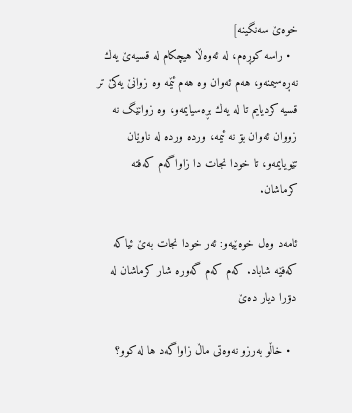خوه‌ێ سه‌نگینه]
  • راسه‌ كوڕه‌‌م، له‌ ئه‌وه‌ڵا هیچكام له‌ قسیه‌ێ یه‌ك نه‌‌ڕه‌سیمنه‌و، هه‌م ئه‌وان وه‌ هه‌م ئێمه‌ وه‌ زوانێ یه‌كێ تر قسیه‌ كردیایم تا له‌ یه‌ك بڕه‌سیایمه‌و، وه ‌زوانێگ نه‌ زووان ئه‌وان بۊ نه‌ ئیمه،‌‌ ورده‌ ورده‌ له‌ ناوێان تێویایمه‌و، تا خودا نجات دا زاواگه‌م كه‌فته‌ كرماشان.

ئامه‌د وه‌ل خوه‌ێیه‌و: ئه‌ر خودا نجات به‌ێ ئیاكه كه‌فێه‌‌ شاباد. كه‌م كه‌م گه‌وره‌ شار كرماشان له‌ دۊرا دیار ده‌ێ

  • خاڵو به‌رزو نه‌وه‌تی ماڵ زاواگەد‌ ها له كوو؟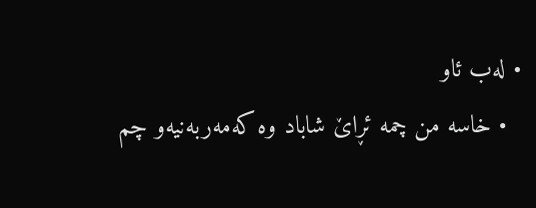• له‌ب ئاو
  • خاسه‌ من چمه‌ ئڕاێ شاباد وه‌ كه‌مه‌ربه‌نیه‌و چم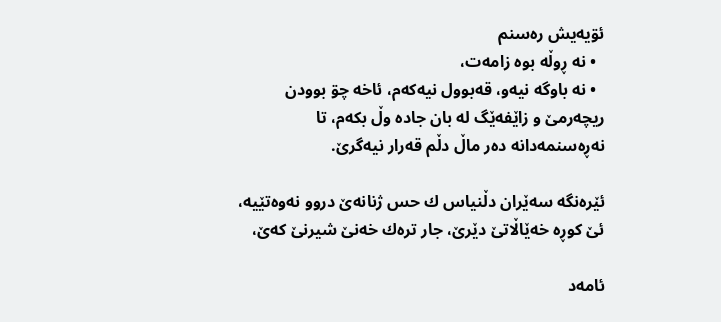ئۊیه‌‌یش ره‌سنم
  • نه‌ ڕوڵه‌ بوه‌ زامه‌ت،
  • نه‌ باوگه نیه‌و، قه‌بوول نیه‌كه‌م، ئاخه‌ چۊ بوودن ریچه‌رمێ و زاێفه‌ێگ له‌ بان جاده‌ وڵ بكه‌م، تا نه‌ڕه‌سنمه‌دانه‌ ده‌ر ماڵ دڵم قه‌رار نیه‌گرێ.

ئێره‌نگه‌ سه‌ێران دڵنیاس ك حس ژنانه‌ێ‌ دروو نه‌‌وه‌تێیه‌‌، ئێ كوڕه‌ خه‌ێاڵاتێ دێرێ، جار تره‌ك خه‌نێ شیرنێ كه‌ێ،

ئامه‌د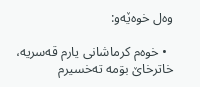وه‌ل خوه‌‌ێه‌و:

  • خوه‌م كرماشانی یارم قه‌سریه،‌                          خاترخاێ بۊمه‌‌ ته‌خسیرم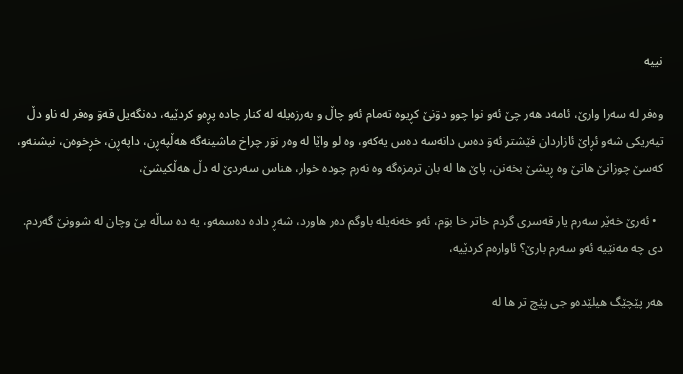نییه‌

وه‌فر له‌ سه‌را وارێ، ئامه‌د هه‌ر چێ ئه‌و نوا چوو دۊنێ كڕیوه‌ ته‌مام ئه‌و چاڵ و به‌رزه‌‌یله‌ له‌ كنار جاده‌ پڕه‌و كردێیه‌، ده‌نگه‌یل قه‌ۊ وه‌فر له‌ ناو دڵ تیه‌ریكی‌ شه‌و ئڕاێ ئازاردان فێشتر ئه‌ۊ ده‌س دا‌نه‌‌سه‌ ده‌س یه‌كه‌و، وه لو واێا له‌ وه‌‌ر نۊر چراخ ماشینه‌گه‌‌ هه‌ڵپه‌ڕن، داپه‌‌ڕن، ‌خڕخوه‌ن، نیشنه‌و، كه‌سێ چوزانێ هاتێ وه‌ ڕیشێ بخه‌نن، پاێ ها له‌ بان ترمزه‌گه‌ وه‌ نه‌رم چوده‌ خوار، هناس سه‌ردێ له‌ دڵ هه‌ڵكیشێ،

  • ئه‌رێ خه‌ێر سه‌رم یار قه‌سری گردم خاتر خا بۊم، ئه‌و خه‌نه‌یله‌ باوگم ده‌ر هاورد، شه‌ڕ داده‌ ده‌سمه‌و، یه‌‌ ده‌ ساڵه‌ بێ وچان له‌ شوونێ گه‌ردم. دی چه مه‌نێیه‌ ئه‌و سه‌رم بارێ؟ ئاواره‌م كردێیه،

هه‌ر پێچێگ هیلێده‌و‌ جی پێچ تر ها له‌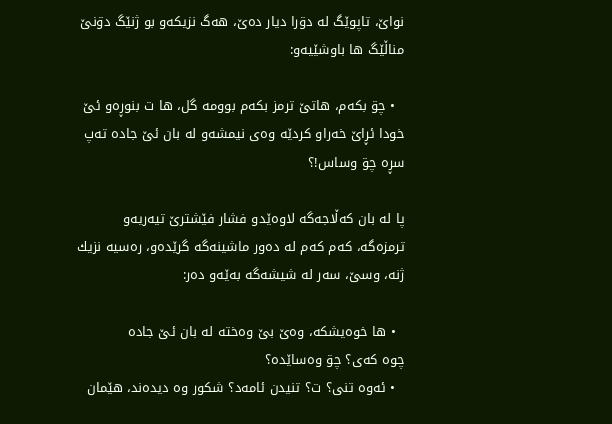نواێ، تاپوێگ له‌ دۊرا دیار ده‌ێ، هه‌گ نزیكه‌و بو ژنێگ دۊنێ مناڵێگ ها باوشێیه‌و:

  • چۊ بكه‌م، هاتێ ترمز بكه‌م بوومه‌ گل، ها ت بنوڕه‌و ئێ خودا ئڕاێ خه‌راو كردێه‌ وه‌ی ‌‌نیمشه‌و له ‌بان ئێ جاده‌ ته‌پ سڕه‌ چۊ وساس!؟

پا له‌‌‌ بان كه‌ڵاجه‌گه‌ لاوه‌ێدو فشار فێشترێ تیه‌ریه‌و ترمزه‌‌گه‌، كه‌م كه‌م له‌ ده‌ور ماشینه‌گه‌ گرێده‌و، ره‌سیه‌ نزیك ژنه‌، وسێ، سه‌ر له شیشه‌گه‌ به‌ێه‌و ده‌ر:

  • ها خوه‌یشكه، وه‌ێ بێ وه‌خته‌ له‌‌ بان ئێ جاده‌ چوه ‌كه‌ی؟ چۊ وه‌ساێده‌؟
  • ئه‌وه تنی؟ ت؟ تنیدن ئامه‌د؟ شكور وه‌ دیده‌ند، هێمان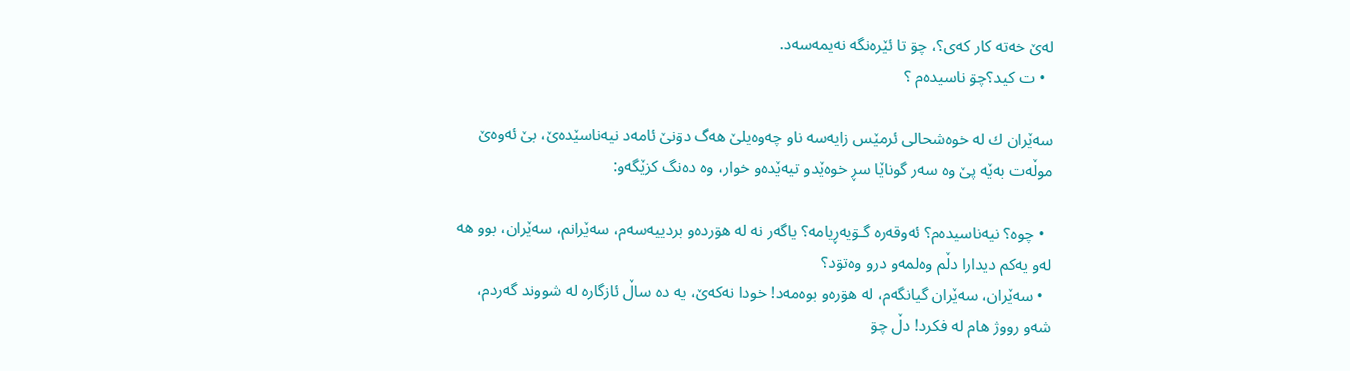له‌ێ خه‌ته‌ كار كه‌ی؟، چۊ تا ئێره‌نگه‌ نه‌یمه‌سه‌د.
  • ت كید؟چۊ ناسیده‌م ؟

سه‌ێران ك له‌ خوه‌شحالی ئرمێس زایه‌‌سه‌ ناو چه‌وه‌یلێ هه‌‌گ دۊنێ ئامه‌د نیه‌ناسێده‌ێ، بێ ئه‌وه‌ێ موڵه‌ت به‌ێه‌ پێ وه‌ سه‌ر گوناێا سڕ خوه‌ێدو تیه‌ێده‌و خوار، وه‌ ده‌نگ كزێگه‌و:

  • چوه‌؟ نیه‌‌ناسیده‌م؟ ئەو‌قه‌ره‌ گـۊیه‌ڕیامه‌؟ یاگه‌‌ر نه‌ له‌ هۊرده‌و بردییه‌سه‌م، سه‌ێرانم، سه‌ێران، بوو هه‌ له‌‌‌و یه‌‌‌كم دیدارا دڵم وه‌لمه‌و درو وه‌تۊد؟
  • سه‌ێران، سه‌ێران گیانگه‌م، له‌ هۊره‌و بوه‌مه‌د! خودا نه‌كه‌ێ، یه‌ ده‌ ساڵ ئازگاره‌ له‌ شووند گه‌ردم، شه‌و رووژ هام له ‌فكرد! دڵ چۊ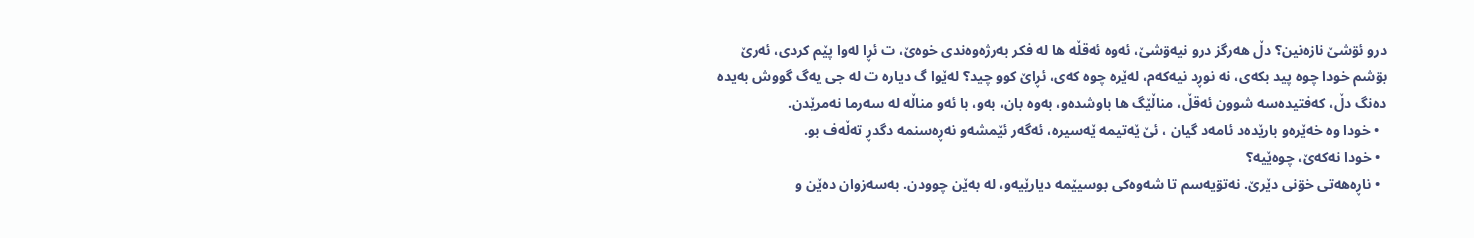درو ئۊشێ نازه‌نین؟ دڵ هه‌‌رگز درو نیه‌‌ۊشێ، ئه‌وه‌ ئه‌قڵه ها له‌ فكر به‌رژه‌وه‌ندی خوه‌ێ، ت ئڕا له‌وا پێم كردی، ئه‌رێ بۊشم خودا چوه‌ پید بكه‌‌ی، نه‌ نوڕد نیه‌كه‌م، له‌ێره‌ چوه‌ كه‌ی، ئڕاێ كوو چید؟ له‌ێوا گ دیاره‌ ت له‌ جی یه‌گ گووش به‌یده‌ ده‌‌نگ دڵ، كه‌فتیده‌سه‌ شوون ئه‌قڵ، مناڵێگ ها باوشده‌و، به‌وه‌ بان، به‌و، با ئه‌و مناڵه‌ له‌‌ سه‌رما نه‌مرێدن.
  • خودا وه‌ خه‌ێره‌و بارێده‌د ئامه‌د گیان ، ئێ ێه‌تیمه‌ ێه‌سیره‌، ئه‌گه‌ر ئێمشه‌و نه‌ڕه‌سنمه‌‌ دگدڕ ته‌‌ڵه‌‌ف بو.
  • خودا نه‌كه‌ێ، چوه‌ێیه‌؟
  • ناڕه‌هه‌تی خۊنی دێرێ. نه‌تۊیه‌سم تا شه‌وه‌كی بوسیێمه دیارێیه‌و، له ‌به‌ێن چوودن. به‌سه‌زوان ده‌ێن و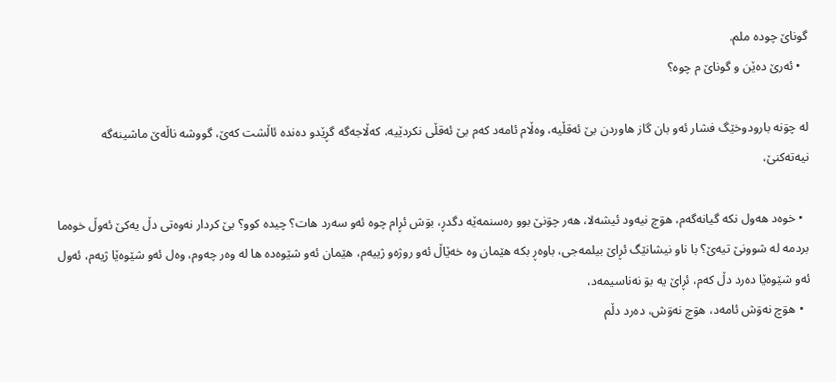گوناێ چو‌‌ده‌ ملم.
  • ئه‌رێ ده‌ێن و گوناێ م چوه‌؟

له ‌چۊنه‌ بارودوخێگ فشار ئه‌و بان گاز هاوردن بێ ئه‌قڵیه‌، وه‌ڵام ئامه‌د كه‌م بێ ئه‌قڵی نكردێیه‌، كه‌ڵاجه‌گه‌ گڕێدو ده‌نده‌ ئاڵشت كه‌ێ، گووشه ناڵه‌ێ ماشینه‌گه‌ نیه‌ته‌كنێ،

  • خوه‌د هه‌ول نكه‌ گیانه‌گه‌م، هۊچ نیه‌ود‌ ئیشه‌لا، هه‌ر چۊنێ بوو ره‌سنمه‌ێه دگدڕ‌، بۊش ئڕام چوه‌ ئه‌و‌ سه‌رد هات؟ چیده‌ كوو؟ بێ كردار نه‌وه‌تی دڵ یه‌كێ ئه‌وڵ خوه‌ما بردمه له‌ شوونێ تیه‌ێ؟ با ناو نیشانێگ ئڕاێ بیلمه‌جی، باوه‌ڕ بكه‌ هێمان وه‌‌ خه‌ێاڵ ئه‌و روژه‌و ژییه‌م، هێمان ئه‌و شێوه‌‌ده‌ ها له‌ وه‌ر چه‌وم، وه‌ل ئه‌و شێوه‌ێا ژیه‌م، ئه‌و‌ل ئه‌و شێوه‌ێا ده‌ر‌د دڵ كه‌م، ئڕاێ یه ‌بۊ نه‌‌ناسیمه‌د،
  • هۊچ نه‌ۊش ئامه‌د، هۊچ نه‌ۊش، ده‌رد دڵم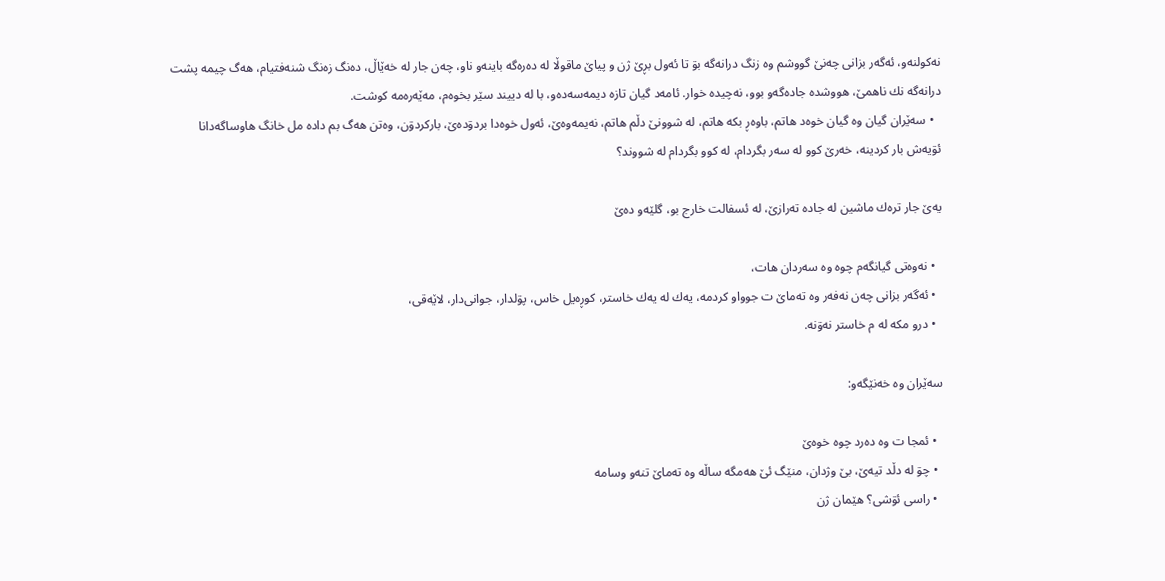نه‌‌كولنه‌و، ئه‌گه‌ر بزانی چه‌نێ گووشم‌ وه‌ ز‌نگ درانه‌گه‌ بۊ تا ئه‌ول بڕێ ژن و پیاێ ماقوڵا له‌ ده‌ره‌گه‌ باینه‌و ناو، چه‌ن جار له‌ خه‌ێاڵ، ده‌نگ زه‌نگ شنه‌‌فتیام، هه‌گ چیمه‌ پشت درانه‌‌گه‌ نك ناهمێ، ‌هووشده‌ جاده‌گه‌و بوو، نه‌چیده‌ خوار. ئامه‌د گیان تازه‌ دیمه‌سه‌ده‌و، با له‌ دییند سێر بخوه‌م، مه‌ێه‌‌ره‌‌مه‌ كوشت.
  • سه‌ێران گیان وه ‌گیان خوه‌د هاتم، باوه‌ڕ بكه‌ هاتم، له‌ شوونێ دڵم هاتم، نه‌یمه‌‌وه‌ێ، ئه‌ول خوه‌دا بردۊده‌ێ، باركردۊن، وه‌تن هه‌گ بم داد‌‌ه‌ مل خانگ هاوساگه‌دانا ئۊیه‌ش بار كردینه‌، خه‌رێ كوو له‌ سه‌ر بگردام، له‌ كوو بگردام له‌ شووند؟

یه‌ێ جار تره‌ك ماشین له‌ جاده‌ ته‌رازێ، له‌ ئسفالت خارج بو، گلێه‌و ده‌ێ

  • نه‌وه‌تی گیانگه‌م چوه‌ وه‌ سه‌ردان هات،
  • ئه‌گه‌‌ر بزانی چه‌ن نه‌‌فه‌ر وه‌ ته‌ماێ ت جوواو كردمه، یه‌ك له‌‌ یه‌ك خاستر، كوڕه‌یل خاس، پۊلدار، جوانی‌دار، لاێه‌قی،
  • درو مكه‌ له‌ م خاستر نه‌ۊنه‌.

سه‌ێران وه‌ خه‌نێگه‌و:

  • ئمجا ت وه‌ ده‌رد چوه‌ خوه‌ێ
  • چۊ له‌ دڵد تیه‌ێ، بێ وژدان، منێگ ئێ هه‌مگه‌ ساڵه‌ وه‌ ته‌ماێ تنه‌و وسامه
  • راسی ئۊشی؟ هێمان ژن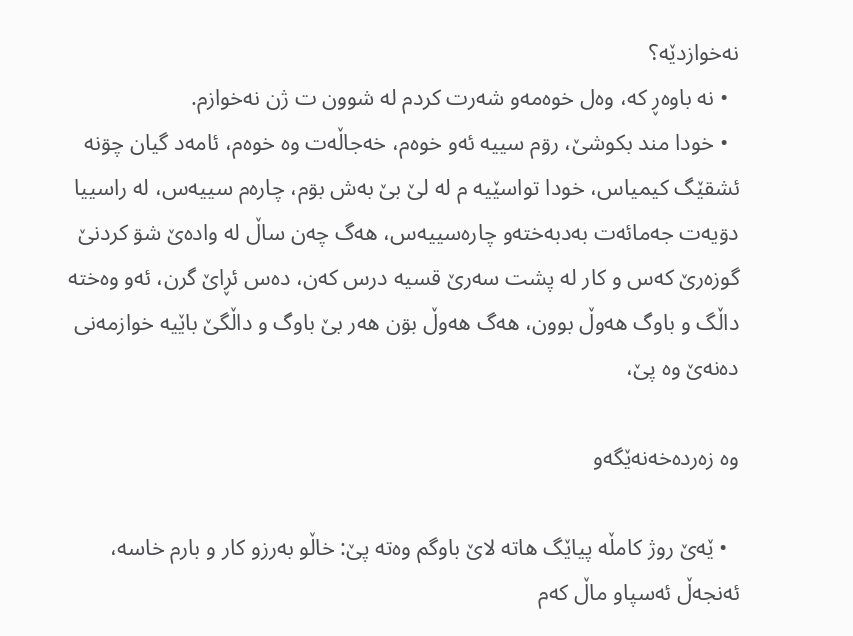نه‌خوازدێه‌؟
  • نه‌ باوه‌ڕ كه‌، وه‌ل‌ خوه‌مه‌و شه‌رت كردم له‌ شوون ت ژن نه‌‌خوازم.
  • خودا مند بكوشێ، رۊم سییه ‌ئه‌و خوه‌م،‌ خه‌جاڵه‌ت وه خوه‌م، ئامه‌د گیان چۊنه‌ ئشقێگ كیمیا‌س، خودا تواسێیه‌ م له‌ لێ بێ به‌ش بۊم، چاره‌م‌ سییه‌س، له‌ راسییا دۊیه‌ت جه‌مائه‌ت به‌دبه‌‌خته‌‌و چاره‌سییه‌‌‌س، هه‌‌گ چه‌ن ساڵ له‌ واده‌ێ شۊ كردنێ گوزه‌رێ كه‌س و كار له‌ پشت سه‌رێ قسیه درس ‌كه‌ن، ده‌س ئڕاێ گرن، ئه‌و وه‌‌خته‌ داڵگ و باوگ هه‌وڵ بوون، هه‌گ هه‌وڵ بۊن هه‌ر بێ باوگ و داڵگێ باێیه‌‌ خوازمه‌نی ده‌نه‌ێ وه پێ،

وه زه‌‌رده‌‌خه‌نه‌ێگه‌و

  • ێه‌ێ روژ كامڵه‌ پیاێگ هاته‌ لاێ باوگم وه‌ته‌ پێ: خاڵو به‌رزو كار و بارم خاسه، ئه‌نجه‌‌ڵ ئه‌سپاو ماڵ كه‌م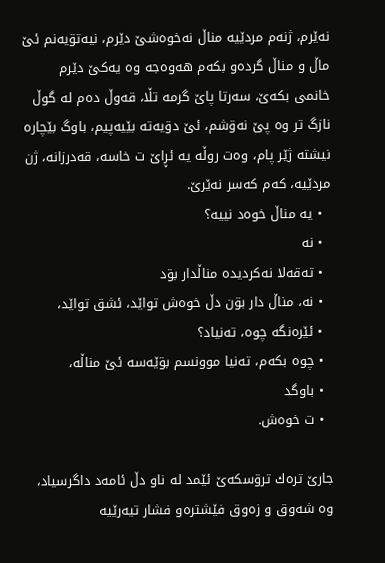نه‌ێرم، ژنه‌م مردێیه مناڵ نه‌خوه‌شێ دێرم، نیه‌‌تۊیه‌نم ئێ ماڵ و مناڵ گرده‌و بكه‌م‌ هه‌وه‌جه‌ وه‌ یه‌كێ دێرم خانمی بكه‌ێ، سه‌رتا پاێ گرمه‌ تڵا، قه‌وڵ ده‌م له‌ گوڵ نازگ تر وه‌ پێ نه‌ۊشم، ئێ دۊیه‌ته‌ بێیه‌پیم، باوگ بێچاره‌ نیشته‌‌ ژێر پام، وه‌ت روڵه‌ یه‌‌ ئڕاێ ت خاسه‌، قه‌درزانه،‌ ژن مردێیه، كه‌م كه‌‌‌سر نه‌ێرێ‌.
  • یه‌ مناڵ خوه‌د نییه‌؟
  • نه‌
  • ته‌‌قه‌لا نه‌كردیده‌ مناڵدار بۊد
  • نه‌، مناڵ دار بۊن دڵ خوه‌ش تواێد، ئشق تواێد،
  • ئێره‌نگه‌ چوه،‌‌ ته‌نیاد؟
  • چوه ‌بكه‌م، ته‌نیا موونسم بۊێه‌سه‌‌ ئێ مناڵه‌،
  • باوگد
  • ت خوه‌ش.

جارێ تره‌ك ترۊسكه‌ێ ئێمد له‌ ناو دڵ ئامه‌د داگرسیاد، وه شه‌و‌ق و زه‌وق فێشتره‌و فشار تیه‌رێیه‌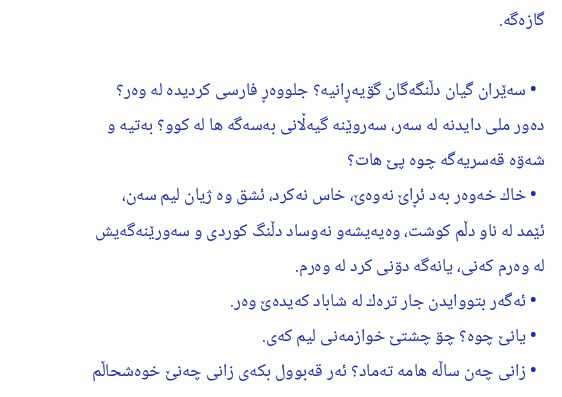گازه‌گه‌.

  • سه‌ێران گیان دڵنگه‌گان گۊیه‌‌ڕانیه‌؟ جلووه‌ڕ فارسی كردیده‌ له‌ وه‌ر؟ ده‌ور ملی دایدنه له‌ سه‌ر‌، سه‌روێنه‌ گیه‌ڵانی به‌‌‌سه‌گه‌ ها له‌ كوو؟ به‌تیه‌ و شه‌ۊه‌ قه‌سریه‌گه‌ چوه‌ پێ هات؟
  • خاك خه‌وه‌ر به‌‌د ئڕاێ نه‌وه‌ێ، خاس نه‌كرد، ئشق وه‌ ژیان لیم سه‌ن، ئێمد له‌ ناو دڵم كوشت، وه‌یه‌یشه‌و نه‌وساد دڵنگ كوردی و سه‌ورێنه‌گه‌یش له‌‌ وه‌رم كه‌نی، یانه‌گه دۊنی كرد له‌ وه‌رم.
  • ئه‌گه‌ر بتووایدن جار تره‌ك له شاباد كه‌یده‌ێ وه‌ر.
  • یانێ چوه‌؟ چۊ چشتێ خوازمه‌نی لیم كه‌ی.
  • زانی چه‌‌ن ساڵه‌ هامه‌ ته‌ماد؟ ئه‌‌ر قه‌بوول بكه‌ی زانی چه‌نێ خوه‌شحاڵم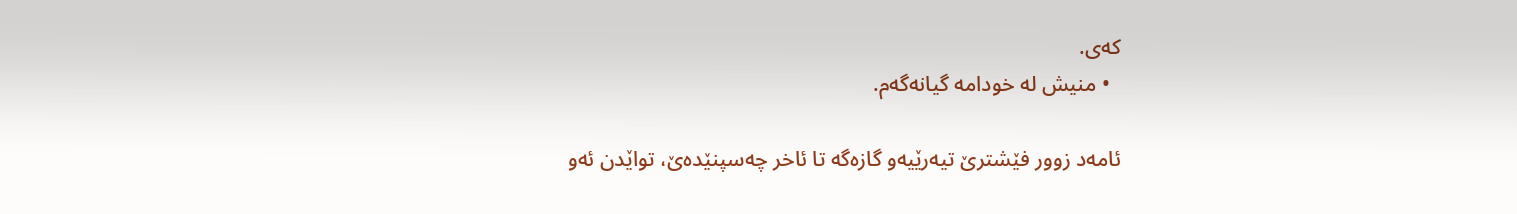كه‌ی.
  • منیش له‌ خودامه‌‌ گیانه‌گه‌م.

ئامه‌د زوور فێشترێ تیه‌رێیه‌و گازه‌گه‌ تا ئاخر چه‌سپنێده‌‌ێ، تواێدن ئه‌و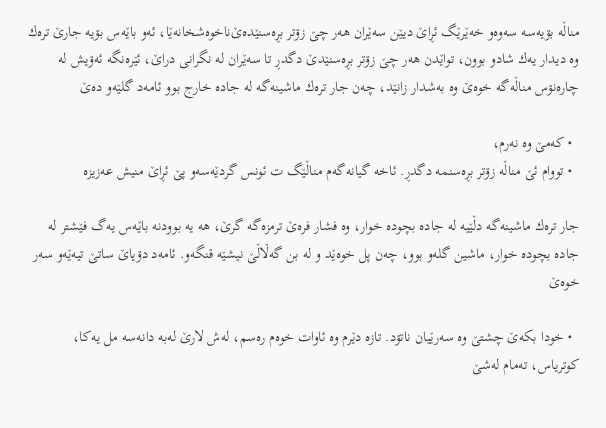مناڵه‌ بۊیه‌‌سه‌‌ سه‌وه‌و خه‌ێرێگ ئڕاێ دیێن سه‌ێران هه‌ر چێ زۊتر بڕه‌سنێده‌ێ‌‌‌ناخوه‌شخانه‌ێا، ئه‌و باێه‌س بۊیه‌ جارێ تره‌ك وه‌ دیدار یه‌ك شاد‌و بوون، تواێدن هه‌ر چێ زۊتر بڕه‌‌سنێدێ‌‌ دگدڕ تا سه‌ێران له نگرانی دراێ، ئێره‌نگه‌ ئه‌ۊیش له‌ چاره‌نۊس مناڵه‌گه‌ خوه‌ێ وه‌ به‌شدار زانێد، چه‌ن جار تره‌ك ماشینه‌گه‌ له‌ جاده‌ خارج بوو ئامه‌د گلێه‌و ده‌ێ

  • كه‌مێ وه‌‌ نه‌رم،
  • تووام ئێ مناڵه‌ زۊتر بڕه‌سنمه‌ دگدڕ. ئاخه‌ گیانه‌گه‌م مناڵێگ ت ئونس گردێه‌سه‌و پێ ئڕاێ منیش عه‌زیزه‌

جار تره‌ك ماشینه‌گه‌ دڵێیه‌ له‌ جاده‌ بچوده‌ خوار، وه‌ فشار فره‌‌ێ ترمزه‌گه‌‌ گرێ، هه‌ یه‌ بوودنه‌ باێه‌س یه‌گ فێشتر له‌ جاده‌ بچوده‌ خوار، ماشین گله‌و بوو، چه‌ن پل خوه‌ێد و له‌ بن گه‌ڵاڵێ نیشێه‌ قنگه‌و. ئامه‌د دۊیاێ ساتێ تیه‌ێه‌و سه‌ر خوه‌ێ

  • خودا بكه‌ێ چشتێ وە سه‌رێیان ناتۊد. تازه‌ دێرم وه‌ ئاوات خوه‌م ره‌سم، له‌ش لارێ له‌به‌ دانه‌سه‌ مل یه‌كا، كوتریاس، ته‌مام له‌شێ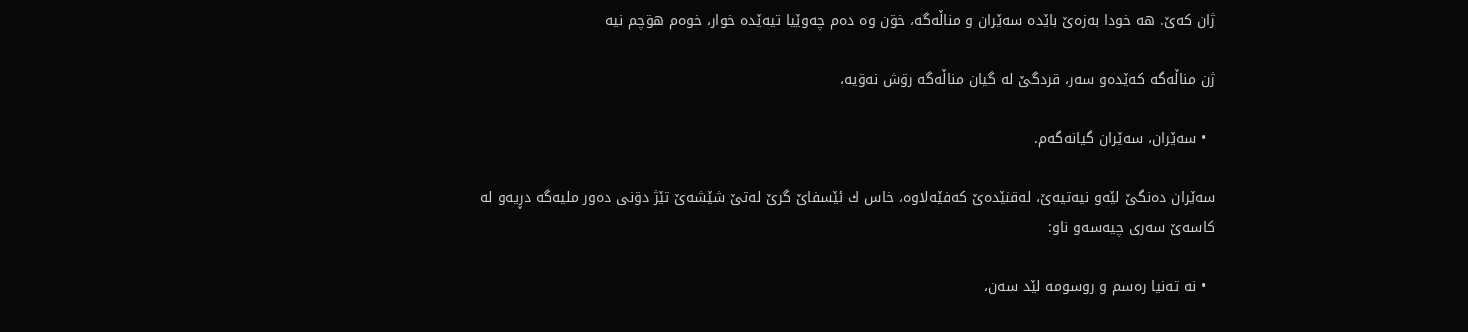ژان‌ كه‌ێ. هه‌‌ خودا به‌زه‌ێ باێده‌ سه‌ێران و مناڵه‌گه‌، خۊن وه‌ ده‌م چه‌وێیا تیه‌ێده‌ خوار، خوه‌م هۊچم نیه‌

ژن مناڵه‌گه‌‌ كه‌ێده‌و سه‌ر، قردگێ له‌ گیان مناڵه‌گه‌ رۊش نه‌ۊیه‌،

  • سه‌ێران، سه‌ێران گیانه‌گه‌م.

سه‌ێران ده‌نگێ لێه‌و نیه‌تیه‌ێ، له‌قنێده‌ێ كه‌فێه‌لاوه‌، خاس ك ئێسفاێ گرێ له‌‌تێ شێشه‌ێ تێژ دۊنی ده‌ور ملیه‌گه‌ دڕیه‌و له‌ كاسه‌ێ سه‌ری چیه‌سه‌و ناو:

  • نه‌ ته‌نیا ره‌سم و روسومه‌‌ لێد سه‌ن،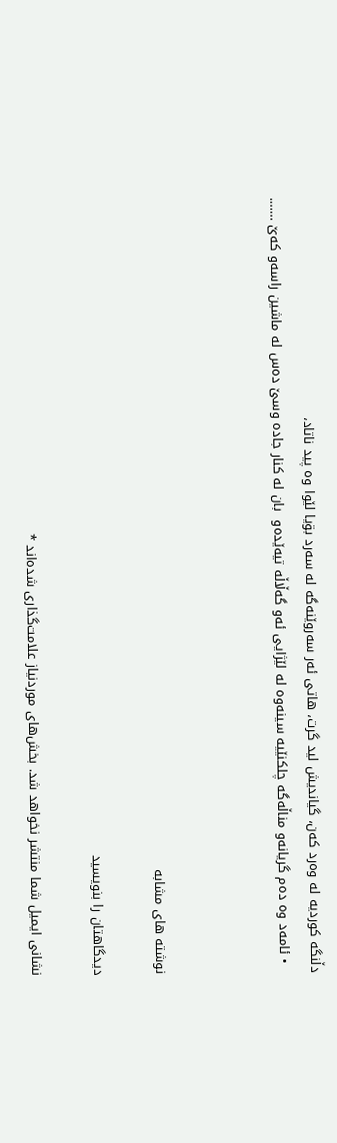دڵنگه‌‌ كوردیه‌ له وه‌رد كه‌ن، گیاند‌یش لید گرت، هاتی ئه‌‌ر سه‌روێنه‌‌گه‌ له‌ سه‌رد بۊیا لێوا وه‌ پید ناتاد،
  • ئامه‌د وه‌‌ ده‌م گریانه‌و مناڵه‌گه‌ چلكنێیه‌‌ سینه‌وه له‌ لێژایی ئه‌و گه‌ڵاڵه‌ تیه‌ێده‌و  بان له‌ كنار جاده‌ وسێ ده‌س له‌ ماشین راسه‌و كه‌ێ …….



نوشته های مشابه

دیدگاهتان را بنویسید

نشانی ایمیل شما منتشر نخواهد شد. بخش‌های موردنیاز علامت‌گذاری شده‌اند *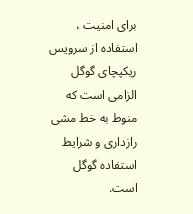برای امنیت ، استفاده از سرویس ریکپچای گوگل الزامی است که منوط به خط مشی رازداری و شرایط استفاده گوگل است.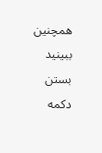همچنین ببینید
بستن
دکمه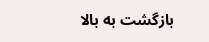بازگشت به بالا